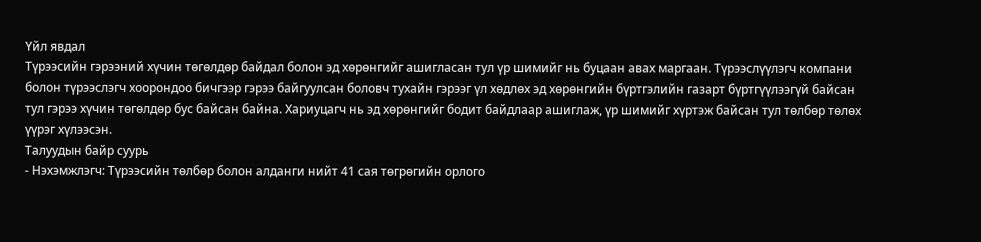Үйл явдал
Түрээсийн гэрээний хүчин төгөлдөр байдал болон эд хөрөнгийг ашигласан тул үр шимийг нь буцаан авах маргаан. Түрээслүүлэгч компани болон түрээслэгч хоорондоо бичгээр гэрээ байгуулсан боловч тухайн гэрээг үл хөдлөх эд хөрөнгийн бүртгэлийн газарт бүртгүүлээгүй байсан тул гэрээ хүчин төгөлдөр бус байсан байна. Хариуцагч нь эд хөрөнгийг бодит байдлаар ашиглаж, үр шимийг хүртэж байсан тул төлбөр төлөх үүрэг хүлээсэн.
Талуудын байр суурь
- Нэхэмжлэгч: Түрээсийн төлбөр болон алданги нийт 41 сая төгрөгийн орлого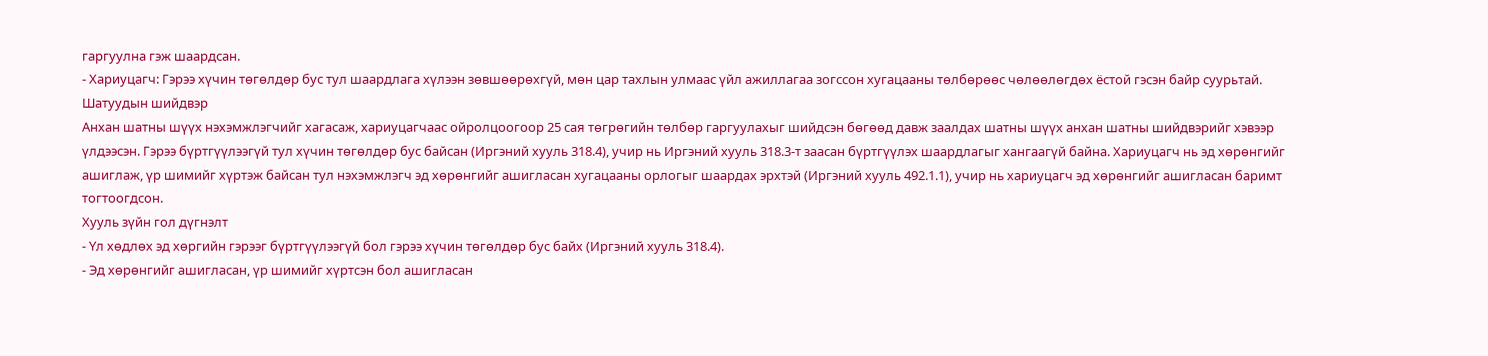гаргуулна гэж шаардсан.
- Хариуцагч: Гэрээ хүчин төгөлдөр бус тул шаардлага хүлээн зөвшөөрөхгүй, мөн цар тахлын улмаас үйл ажиллагаа зогссон хугацааны төлбөрөөс чөлөөлөгдөх ёстой гэсэн байр суурьтай.
Шатуудын шийдвэр
Анхан шатны шүүх нэхэмжлэгчийг хагасаж, хариуцагчаас ойролцоогоор 25 сая төгрөгийн төлбөр гаргуулахыг шийдсэн бөгөөд давж заалдах шатны шүүх анхан шатны шийдвэрийг хэвээр үлдээсэн. Гэрээ бүртгүүлээгүй тул хүчин төгөлдөр бус байсан (Иргэний хууль 318.4), учир нь Иргэний хууль 318.3-т заасан бүртгүүлэх шаардлагыг хангаагүй байна. Хариуцагч нь эд хөрөнгийг ашиглаж, үр шимийг хүртэж байсан тул нэхэмжлэгч эд хөрөнгийг ашигласан хугацааны орлогыг шаардах эрхтэй (Иргэний хууль 492.1.1), учир нь хариуцагч эд хөрөнгийг ашигласан баримт тогтоогдсон.
Хууль зүйн гол дүгнэлт
- Үл хөдлөх эд хөргийн гэрээг бүртгүүлээгүй бол гэрээ хүчин төгөлдөр бус байх (Иргэний хууль 318.4).
- Эд хөрөнгийг ашигласан, үр шимийг хүртсэн бол ашигласан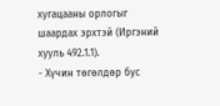хугацааны орлогыг шаардах эрхтэй (Иргэний хууль 492.1.1).
- Хүчин төгөлдөр бус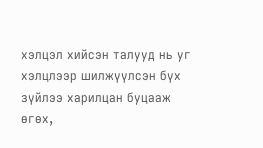хэлцэл хийсэн талууд нь уг хэлцлээр шилжүүлсэн бүх зүйлээ харилцан буцааж өгөх,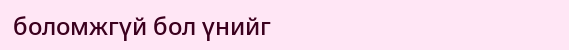боломжгүй бол үнийг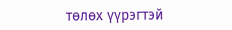төлөх үүрэгтэй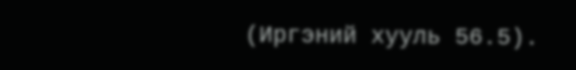(Иргэний хууль 56.5).